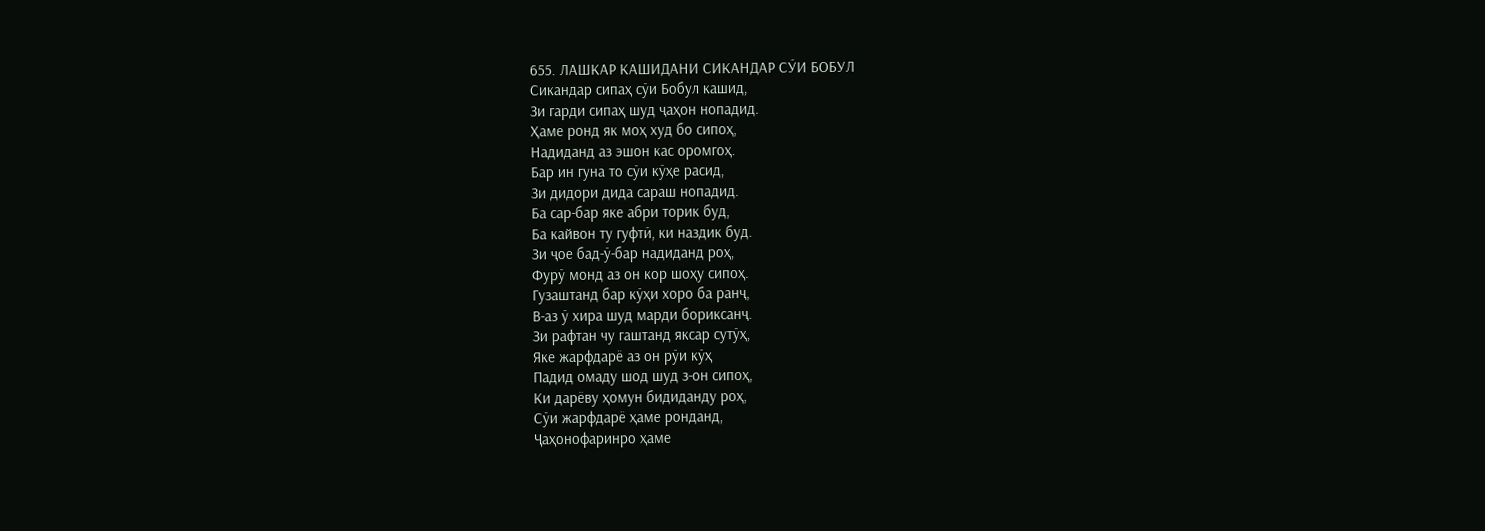655. ЛАШКАР КАШИДАНИ СИКАНДАР СӮИ БОБУЛ
Сикандар сипаҳ сӯи Бобул кашид,
Зи гарди сипаҳ шуд ҷаҳон нопадид.
Ҳаме ронд як моҳ худ бо сипоҳ,
Надиданд аз эшон кас оромгоҳ.
Бар ин гуна то сӯи кӯҳе расид,
Зи дидори дида сараш нопадид.
Ба сар-бар яке абри торик буд,
Ба кайвон ту гуфтӣ, ки наздик буд.
Зи ҷое бад-ӯ-бар надиданд роҳ,
Фурӯ монд аз он кор шоҳу сипоҳ.
Гузаштанд бар кӯҳи хоро ба ранҷ,
В-аз ӯ хира шуд марди бориксанҷ.
Зи рафтан чу гаштанд яксар сутӯҳ,
Яке жарфдарё аз он рӯи кӯҳ
Падид омаду шод шуд з-он сипоҳ,
Ки дарёву ҳомун бидиданду роҳ,
Сӯи жарфдарё ҳаме ронданд,
Ҷаҳонофаринро ҳаме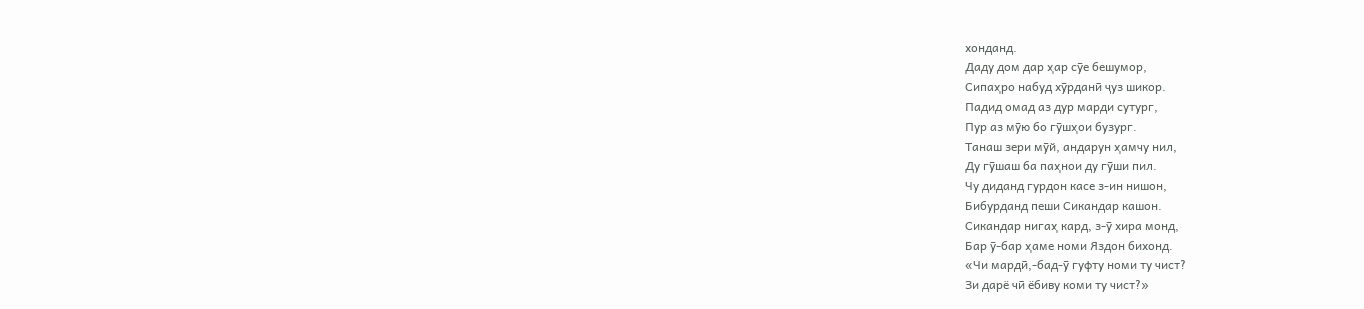хонданд.
Даду дом дар ҳар сӯе бешумор,
Сипаҳро набуд хӯрданӣ ҷуз шикор.
Падид омад аз дур марди сутург,
Пур аз мӯю бо гӯшҳои бузург.
Танаш зери мӯй, андарун ҳамчу нил,
Ду гӯшаш ба паҳнои ду гӯши пил.
Чу диданд гурдон касе з-ин нишон,
Бибурданд пеши Сикандар кашон.
Сикандар нигаҳ кард, з-ӯ хира монд,
Бар ӯ-бар ҳаме номи Яздон бихонд.
«Чи мардӣ,-бад-ӯ гуфту номи ту чист?
Зи дарё чӣ ёбиву коми ту чист?»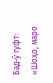Бад-ӯ гуфт: «Шоҳо, маро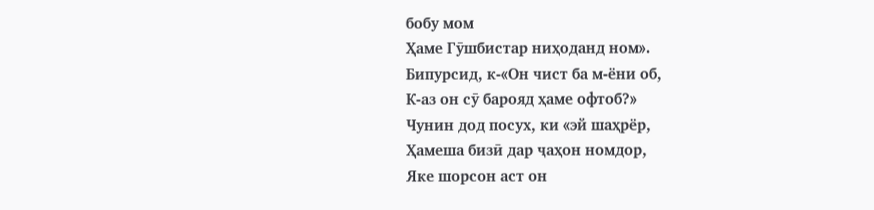бобу мом
Ҳаме Гӯшбистар ниҳоданд ном».
Бипурсид, к-«Он чист ба м-ёни об,
К-аз он сӯ барояд ҳаме офтоб?»
Чунин дод посух, ки «эй шаҳрёр,
Ҳамеша бизӣ дар ҷаҳон номдор,
Яке шорсон аст он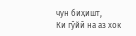чун биҳишт,
Ки гӯйӣ на аз хок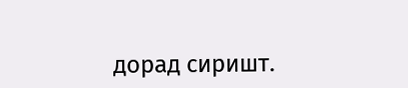дорад сиришт.